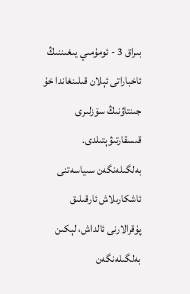بىراق 3 - ئومۇمىي يىغىننىڭ ئاخباراتى ئېلان قىلىنغاندا خۇ جىنتاۋنىڭ سۆزلىرى قىسقارتىۋېتىلدى. بەلگىلەنگەن سىياسەتنى ئاشكارىلاش ئارقىلىق پۇقرالارنى ئالداش، لېكىن بەلگىلەنگەن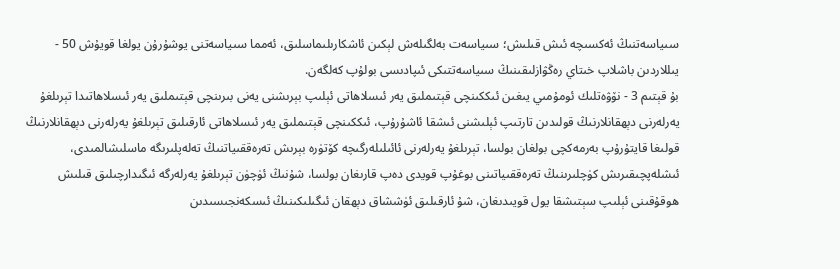سىياسەتنىڭ ئەكسىچە ئىش قىلىش؛ سىياسەت بەلگىلەش لېكىن ئاشكارىلىماسلىق، ئەمما سىياسەتنى يوشۇرۇن يولغا قويۇش 50 - يىللاردىن باشلاپ خىتاي رەڭۋازلىقىنىڭ سىياسەتتىكى ئىپادىسى بولۇپ كەلگەن.
بۇ قېتىم 3 - نۆۋەتلىك ئومۇمىي يىغىن ئىككىنچى قېتىملىق يەر ئىسلاھاتى ئېلىپ بېرىشنى يەنى بىرىنچى قېتىملىق يەر ئىسلاھاتىدا تېرىلغۇ يەرلەرنى دېھقانلارنىڭ قولىدىن تارتىپ ئېلىشنى ئىشقا ئاشۇرۇپ، ئىككىنچى قېتىملىق يەر ئىسلاھاتى ئارقىلىق تېرىلغۇ يەرلەرنى دېھقانلارنىڭ قولىغا قايتۇرۇپ بەرمەكچى بولغان بولسا، تېرىلغۇ يەرلەرنى ئائىلىلەرگىچە كۆتۈرە بېرىش تەرەققىياتنىڭ تەلەپلىرىگە ماسلىشالمىدى، ئىشلەپچىقىرىش كۈچلىرىنىڭ تەرەققىياتىنى بوغۇپ قويدى دەپ قارىغان بولسا، شۇنىڭ ئۈچۈن تېرىلغۇ يەرلەرگە ئىگىدارچىلىق قىلىش ھوقۇقىنى ئېلىپ سېتىشقا يول قويىدىغان، شۇ ئارقىلىق ئۈششاق دېھقان ئىگىلىكىنىڭ ئىسكەنجىسىدىن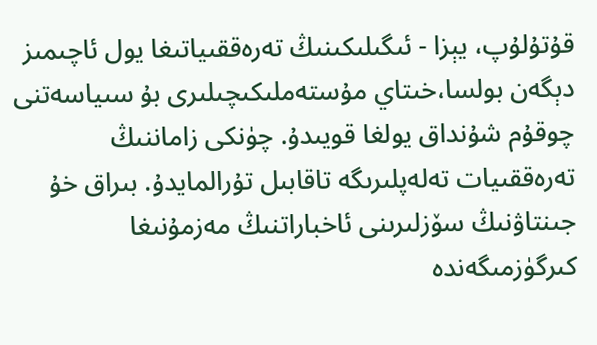قۇتۇلۇپ، يېزا - ئىگىلىكىنىڭ تەرەققىياتىغا يول ئاچىمىز دېگەن بولسا،خىتاي مۇستەملىكىچىلىرى بۇ سىياسەتنى چوقۇم شۇنداق يولغا قويىدۇ. چۈنكى زاماننىڭ تەرەققىيات تەلەپلىرىگە تاقابىل تۇرالمايدۇ. بىراق خۇ جىنتاۋنىڭ سۆزلىرىنى ئاخباراتنىڭ مەزمۇنىغا كىرگۈزمىگەندە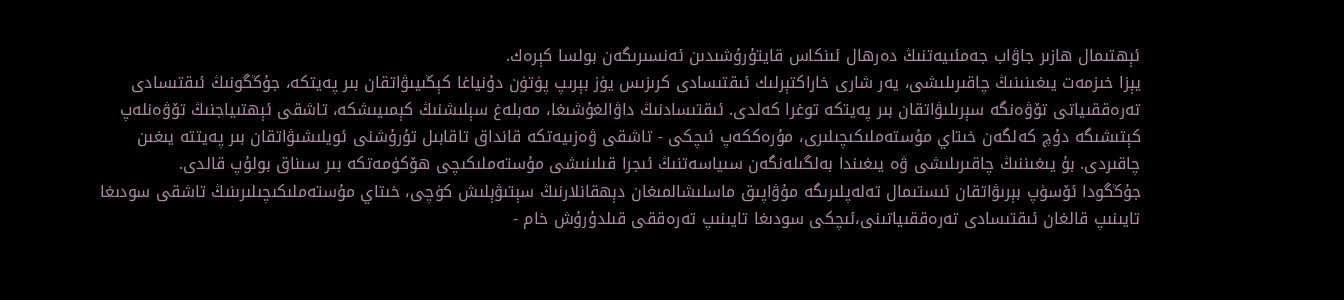ئېھتىمال ھازىر جاۋاب جەمئىيەتنىڭ دەرھال ئىنكاس قايتۇرۇشىدىن ئەنسىرىگەن بولسا كېرەك.
يېزا خىزمەت يىغىنىنىڭ چاقىرىلىشى، يەر شارى خاراكتېرلىك ئىقتىسادى كرىزىس يۈز بېرىپ پۈتۈن دۇنياغا كېڭىيىۋاتقان بىر پەيتكە، جۇڭگونىڭ ئىقتىسادى تەرەققىياتى تۆۋەنگە سېرىلىۋاتقان بىر پەيتكە توغرا كەلدى. ئىقتىسادنىڭ داۋالغۇشىغا، مەبلەغ سېلىشنىڭ كېمىيىشكە، تاشقى ئېھتىياجنىڭ تۆۋەنلەپ كېتىشىگە دۇچ كەلگەن خىتاي مۇستەملىكىچىلىرى، مۇرەككەپ ئىچكى - تاشقى ۋەزىيەتكە قانداق تاقابىل تۇرۇشنى ئويلىشىۋاتقان بىر پەيتتە يىغىن چاقىردى. بۇ يىغىننىڭ چاقىرىلىشى ۋە يىغىندا بەلگىلەنگەن سىياسەتنىڭ ئىجرا قىلىنىشى مۇستەملىكىچى ھۆكۈمەتكە بىر سىناق بولۇپ قالدى.
جۇڭگودا ئۆسۈپ بېرىۋاتقان ئىستىمال تەلەپلىرىگە مۇۋاپىق ماسلىشالمىغان دېھقانلارنىڭ سېتىۋېلىش كۈچى، خىتاي مۇستەملىكىچىلىرىنىڭ تاشقى سودىغا تايىنىپ قالغان ئىقتىسادى تەرەققىياتىنى،ئىچكى سودىغا تايىنىپ تەرەققى قىلدۇرۇش خام -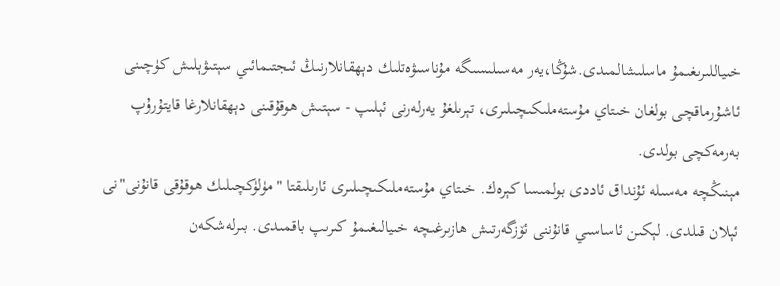خىياللىرىغىمۇ ماسلىشالمىدى.شۇڭا،يەر مەسىلىسىگە مۇناسىۋەتلىك دېھقانلارنىڭ ئىجتىمائىي سېتىۋېلىش كۈچىنى ئاشۇرماقچى بولغان خىتاي مۇستەملىكىچىلىرى، تېرىلغۇ يەرلەرنى ئېلىپ - سېتىش ھوقۇقىنى دېھقانلارغا قايتۇرۇپ بەرمەكچى بولدى.
مېنىڭچە مەسىلە ئۇنداق ئاددى بولمىسا كېرەك. خىتاي مۇستەملىكىچىلىرى ئارىلىقتا "مۈلۈكچىلىك ھوقۇقى قانۇنى"نى ئېلان قىلدى. لېكىن ئاساسىي قانۇننى ئۆزگەرتىش ھازىرغىچە خىيالىغىمۇ كىرىپ باقمىدى. بىرلەشكەن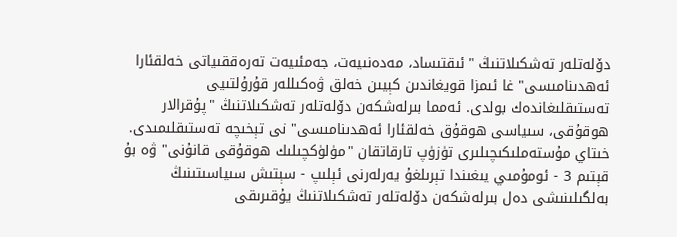دۆلەتلەر تەشكىلاتنىڭ "ئىقتىساد، مەدەنىيەت، جەمئىيەت تەرەققىياتى خەلقئارا ئەھدىنامىسى" غا ئىمزا قويغاندىن كېيىن خەلق ۋەكىللەر قۇرۇلتىيى تەستىقلىغاندەك بولدى. ئەمما بىرلەشكەن دۆلەتلەر تەشكىلاتنىڭ "پۇقرالار ھوقۇقى، سىياسى ھوقۇق خەلقئارا ئەھدىنامىسى" نى تېخىچە تەستىقلىمىدى.
خىتاي مۇستەملىكىچىلىرى تۈزۈپ تارقاتقان "مۈلۈكچىلىك ھوقۇقى قانۇنى" ۋە بۇ قېتىم 3 - ئومۇمىي يىغىندا تېرىلغۇ يەرلەرنى ئېلىپ - سېتىش سىياسىتىنىڭ بەلگىلىنىشى دەل بىرلەشكەن دۆلەتلەر تەشكىلاتنىڭ يۇقىرىقى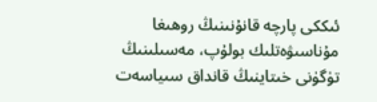ئىككى پارچە قانۇنىنىڭ روھىغا مۇناسىۋەتلىك بولۇپ، مەسىلىنىڭ تۈگۈنى خىتاينىڭ قانداق سىياسەت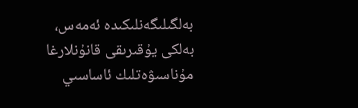بەلگىلىگەنلىكىدە ئەمەس، بەلكى يۇقىرىقى قانۇنلارغا مۇناسىۋەتلىك ئاساسىي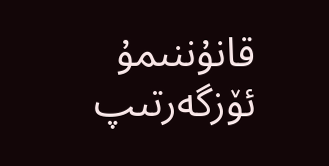قانۇننىمۇ ئۆزگەرتىپ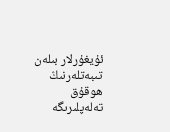ئۇيغۇرلار بىلەن تىبەتلەرنىڭ ھوقۇق تەلەپلىرىگە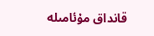قانداق مۇئامىلە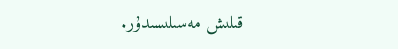قىلىش مەسىلىسىدۇر.